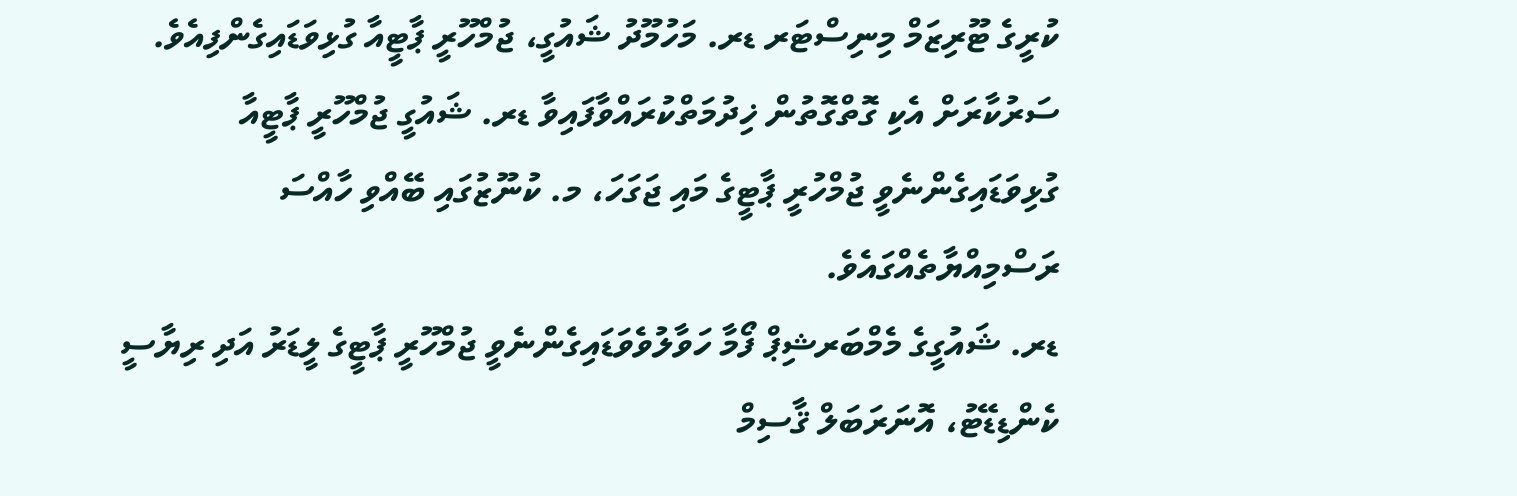ކުރީގެ ޓޫރިޒަމް މިނިސްޓަރ ޑރ. މަހުމޫދު ޝައުގީ، ޖުމްހޫރީ ޕާޓީއާ ގުޅިވަޑައިގެންފިއެވެ.
ސަރުކާރަށް އެކި ގޮތްގޮތުން ޚިދުމަތްކުރައްވާފައިވާ ޑރ. ޝައުގީ ޖުމްހޫރީ ޕާޓީއާ ގުޅިވަޑައިގެންނެވީ ޖުމްހުރީ ޕާޓީގެ މައި ޖަގަހަ، މ. ކުނޫޒުގައި ބޭއްވި ހާއްސަ ރަސްމިއްޔާތެއްގައެވެ.
ޑރ. ޝައުގީގެ މެމްބަރޝިޕް ފޯމާ ހަވާލުވެވަޑައިގެންނެވީ ޖުމްހޫރީ ޕާޓީގެ ލީޑަރު އަދި ރިޔާސީ ކެންޑިޑޭޓު، އޮނަރަބަލް ޤާސިމް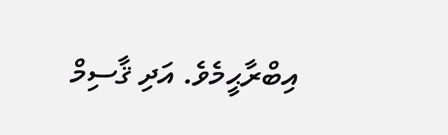އިބްރާޙީމެވެ. އަދި ޤާސިމް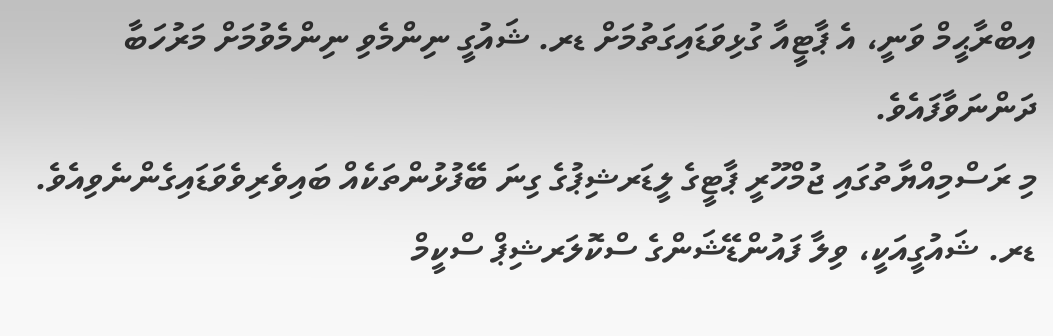އިބްރާޙީމް ވަނީ، އެ ޕާޓީއާ ގުޅިވަޑައިގަތުމަށް ޑރ. ޝައުގީ ނިންމެވި ނިންމެވުމަށް މަރުހަބާ ދަންނަވާފައެވެ.
މި ރަސްމިއްޔާތުގައި ޖުމްހޫރީ ޕާޓީގެ ލީޑަރޝިޕުގެ ގިނަ ބޭފުޅުންތަކެއް ބައިވެރިވެވަޑައިގެންނެވިއެވެ.
ޑރ. ޝައުގީއަކީ، ވިލާ ފައުންޑޭޝަންގެ ސްކޮލަރޝިޕް ސްކީމް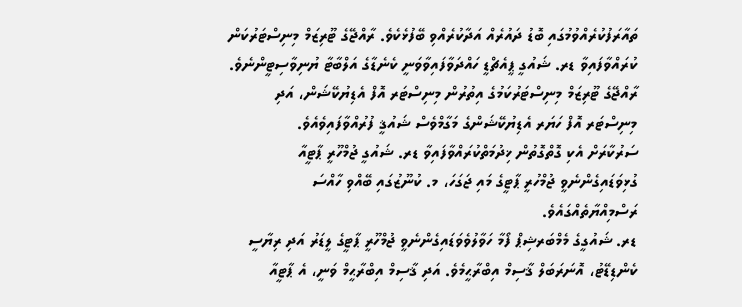ތައާރަފުކުރެއްވުމުގައި ބޮޑު ދައުރެއް އަދާކުރެއްވި ބޭފުޅެކެވެ. ރާއްޖޭގެ ޓޫރިޒަމް މިނިސްޓަރުކަން ކުރައްވާފައިވާ ޑރ. ޝައުގީ ޕީއެޗްޑީ ހައްދަވާފައިވާވަނީ ކެނެޑާގެ އަލްބާޓާ ޔުނިވާސިޓީންނެވެ.
ރާއްޖޭގެ ޓޫރިޒަމް މިނިސްޓަރުކަމުގެ އިތުރުން މިނިސްޓަރ އޮފް އެޑިޔުކޭޝަން، އަދި މިނިސްޓަރ އޮފް ހަޔަރ އެޑިޔުކޭޝަންގެ މަގާމްވެސް ޝައުޤީ ފުރުއްވާފައިވެއެވެ.
ސަރުކާރަށް އެކި ގޮތްގޮތުން ޚިދުމަތްކުރައްވާފައިވާ ޑރ. ޝައުގީ ޖުމްހޫރީ ޕާޓީއާ ގުޅިވަޑައިގެންނެވީ ޖުމްހުރީ ޕާޓީގެ މައި ޖަގަހަ، މ. ކުނޫޒުގައި ބޭއްވި ހާއްސަ ރަސްމިއްޔާތެއްގައެވެ.
ޑރ. ޝައުގީގެ މެމްބަރޝިޕް ފޯމާ ހަވާލުވެވަޑައިގެންނެވީ ޖުމްހޫރީ ޕާޓީގެ ލީޑަރު އަދި ރިޔާސީ ކެންޑިޑޭޓު، އޮނަރަބަލް ޤާސިމް އިބްރާޙީމެވެ. އަދި ޤާސިމް އިބްރާޙީމް ވަނީ، އެ ޕާޓީއާ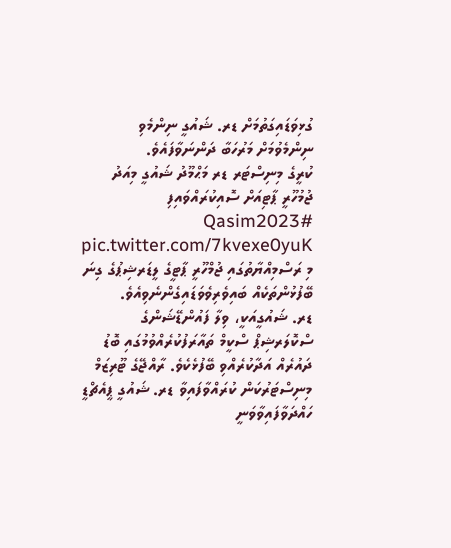ގުޅިވަޑައިގަތުމަށް ޑރ. ޝައުގީ ނިންމެވި ނިންމެވުމަށް މަރުހަބާ ދަންނަވާފައެވެ.
ކުރީގެ މިނިސްޓަރ ޑރ މަޙްމޫދު ޝައުގީ މިއަދު ޖުމުހޫރީ ޕާޓިއަށް ސޮއިކުރައްވައިފި #Qasim2023 pic.twitter.com/7kvexe0yuK
މި ރަސްމިއްޔާތުގައި ޖުމްހޫރީ ޕާޓީގެ ލީޑަރޝިޕުގެ ގިނަ ބޭފުޅުންތަކެއް ބައިވެރިވެވަޑައިގެންނެވިއެވެ.
ޑރ. ޝައުގީއަކީ، ވިލާ ފައުންޑޭޝަންގެ ސްކޮލަރޝިޕް ސްކީމް ތައާރަފުކުރެއްވުމުގައި ބޮޑު ދައުރެއް އަދާކުރެއްވި ބޭފުޅެކެވެ. ރާއްޖޭގެ ޓޫރިޒަމް މިނިސްޓަރުކަން ކުރައްވާފައިވާ ޑރ. ޝައުގީ ޕީއެޗްޑީ ހައްދަވާފައިވާވަނީ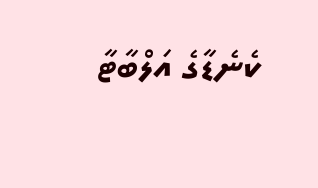ކެނެޑާގެ އަލްބާޓާ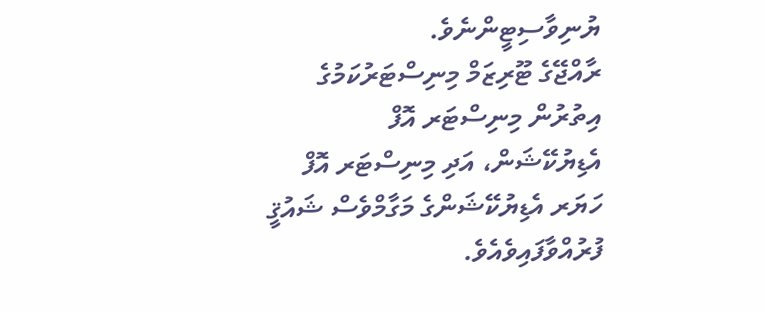ޔުނިވާސިޓީންނެވެ.
ރާއްޖޭގެ ޓޫރިޒަމް މިނިސްޓަރުކަމުގެ އިތުރުން މިނިސްޓަރ އޮފް އެޑިޔުކޭޝަން، އަދި މިނިސްޓަރ އޮފް ހަޔަރ އެޑިޔުކޭޝަންގެ މަގާމްވެސް ޝައުޤީ ފުރުއްވާފައިވެއެވެ.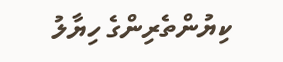ކިޔުންތެރިންގެ ހިޔާލު